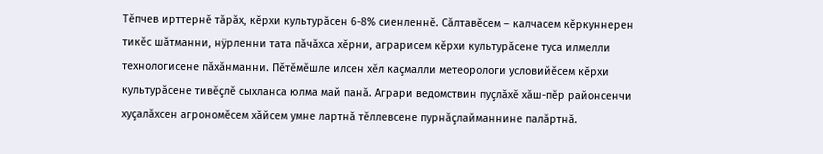Тĕпчев ирттернĕ тăрăх, кĕрхи культурăсен 6-8% сиенленнĕ. Сăлтавĕсем – калчасем кĕркуннерен тикĕс шăтманни, нÿрленни тата пăчăхса хĕрни, аграрисем кĕрхи культурăсене туса илмелли технологисене пăхăнманни. Пĕтĕмĕшле илсен хĕл каçмалли метеорологи условийĕсем кĕрхи культурăсене тивĕçлĕ сыхланса юлма май панă. Аграри ведомствин пуçлăхĕ хăш-пĕр районсенчи хуçалăхсен агрономĕсем хăйсем умне лартнă тĕллевсене пурнăçлайманнине палăртнă.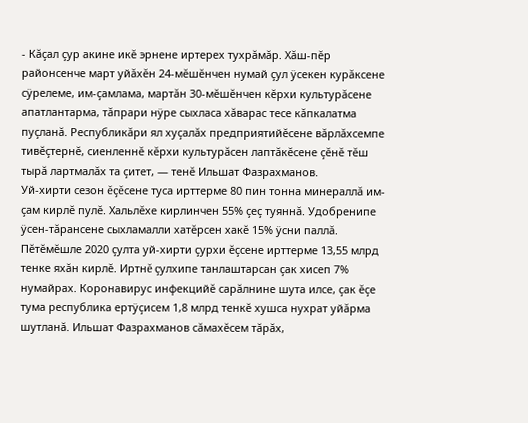- Кăçал çур акине икĕ эрнене иртерех тухрăмăр. Хăш-пĕр районсенче март уйăхĕн 24-мĕшĕнчен нумай çул ÿсекен курăксене сÿрелеме, им-çамлама, мартăн 30-мĕшĕнчен кĕрхи культурăсене апатлантарма, тăпрари нÿре сыхласа хăварас тесе кăпкалатма пуçланă. Республикăри ял хуçалăх предприятийĕсене вăрлăхсемпе тивĕçтернĕ, сиенленнĕ кĕрхи культурăсен лаптăкĕсене çĕнĕ тĕш тырă лартмалăх та çитет, — тенĕ Ильшат Фазрахманов.
Уй-хирти сезон ĕçĕсене туса ирттерме 80 пин тонна минераллă им-çам кирлĕ пулĕ. Хальлĕхе кирлинчен 55% çеç туяннă. Удобренипе ÿсен-тăрансене сыхламалли хатĕрсен хакĕ 15% ÿсни паллă. Пĕтĕмĕшле 2020 çулта уй-хирти çурхи ĕçсене ирттерме 13,55 млрд тенке яхăн кирлĕ. Иртнĕ çулхипе танлаштарсан çак хисеп 7% нумайрах. Коронавирус инфекцийĕ сарăлнине шута илсе, çак ĕçе тума республика ертÿçисем 1,8 млрд тенкĕ хушса нухрат уйăрма шутланă. Ильшат Фазрахманов сăмахĕсем тăрăх,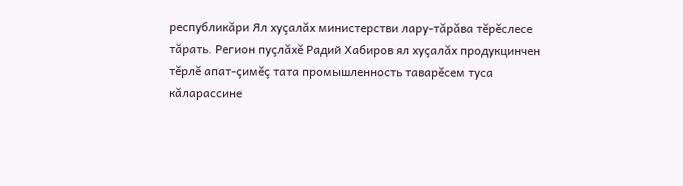республикăри Ял хуçалăх министерстви лару-тăрăва тĕрĕслесе тăрать. Регион пуçлăхĕ Радий Хабиров ял хуçалăх продукцинчен тĕрлĕ апат-çимĕç тата промышленность таварĕсем туса кăларассине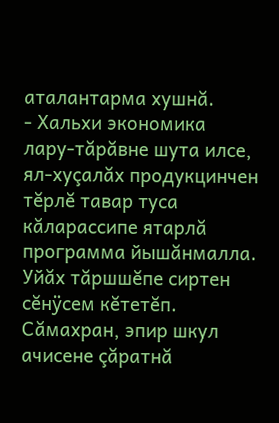аталантарма хушнă.
- Хальхи экономика лару-тăрăвне шута илсе, ял-хуçалăх продукцинчен тĕрлĕ тавар туса кăларассипе ятарлă программа йышăнмалла. Уйăх тăршшĕпе сиртен сĕнÿсем кĕтетĕп. Сăмахран, эпир шкул ачисене çăратнă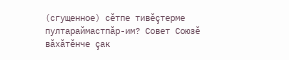(сгущенное) сĕтпе тивĕçтерме пултараймастпăр-им? Совет Союзĕ вăхăтĕнче çак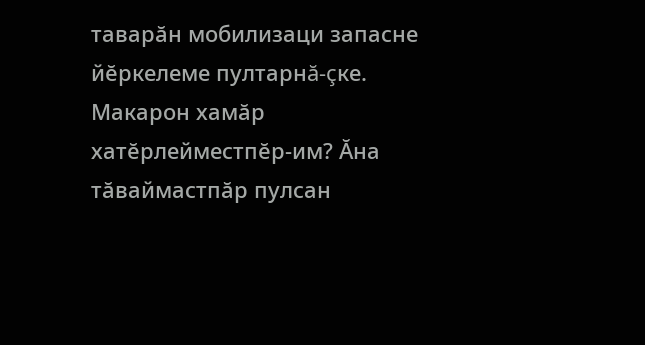таварăн мобилизаци запасне йĕркелеме пултарнă-çке. Макарон хамăр хатĕрлейместпĕр-им? Ăна тăваймастпăр пулсан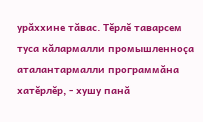урăххине тăвас. Тĕрлĕ таварсем туса кăлармалли промышленноçа аталантармалли программăна хатĕрлĕр, - хушу панă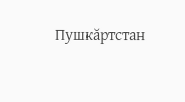Пушкăртстан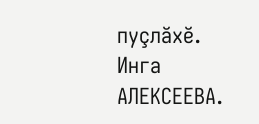пуçлăхĕ.
Инга АЛЕКСЕЕВА.